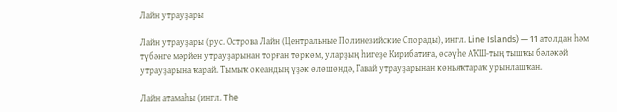Лайн утрауҙары

Лайн утрауҙары (рус. Острова Лайн (Центральные Полинезийские Спорады), ингл. Line Islands) — 11 атолдан һәм түбәнге мәрйен утрауҙарынан торған төркөм, уларҙың һигеҙе Кирибатиға, өсәүһе АҠШ-тың тышҡы бәләкәй утрауҙарына ҡарай. Тымыҡ океандың үҙәк өлөшөндә, Гавай утрауҙарынан көньяҡтараҡ урынлашҡан.

Лайн атамаһы (ингл. The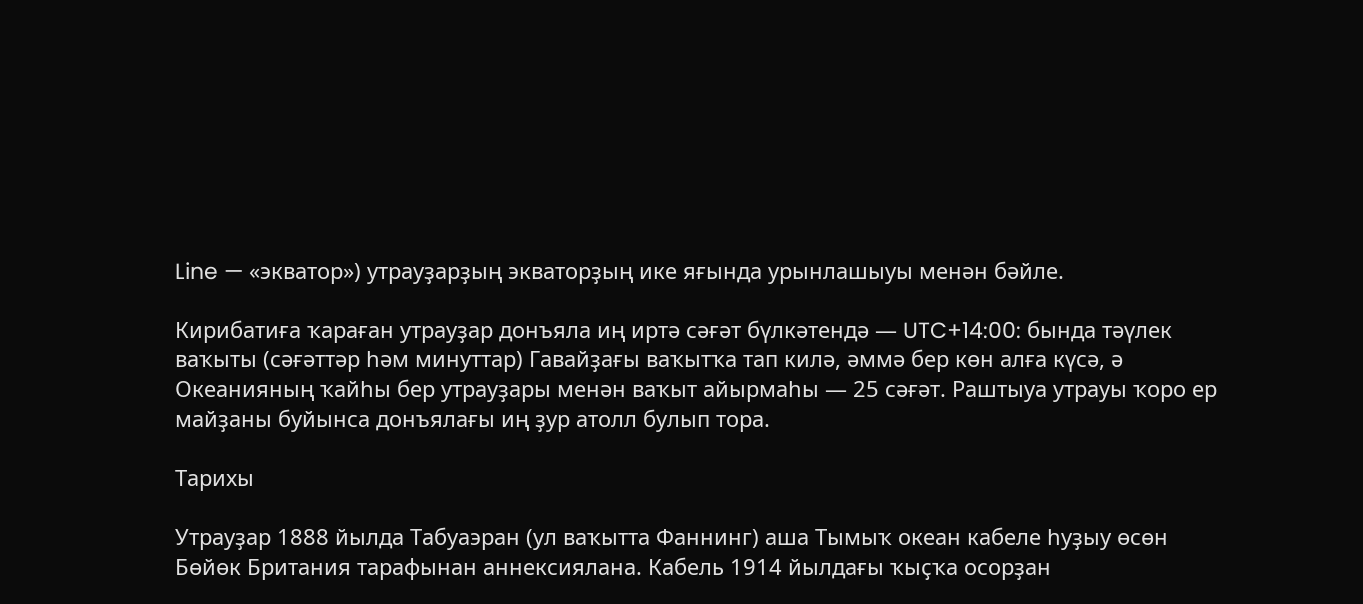Line — «экватор») утрауҙарҙың экваторҙың ике яғында урынлашыуы менән бәйле.

Кирибатиға ҡараған утрауҙар донъяла иң иртә сәғәт бүлкәтендә — UTC+14:00: бында тәүлек ваҡыты (сәғәттәр һәм минуттар) Гавайҙағы ваҡытҡа тап килә, әммә бер көн алға күсә, ә Океанияның ҡайһы бер утрауҙары менән ваҡыт айырмаһы — 25 сәғәт. Раштыуа утрауы ҡоро ер майҙаны буйынса донъялағы иң ҙур атолл булып тора.

Тарихы

Утрауҙар 1888 йылда Табуаэран (ул ваҡытта Фаннинг) аша Тымыҡ океан кабеле һуҙыу өсөн Бөйөк Британия тарафынан аннексиялана. Кабель 1914 йылдағы ҡыҫҡа осорҙан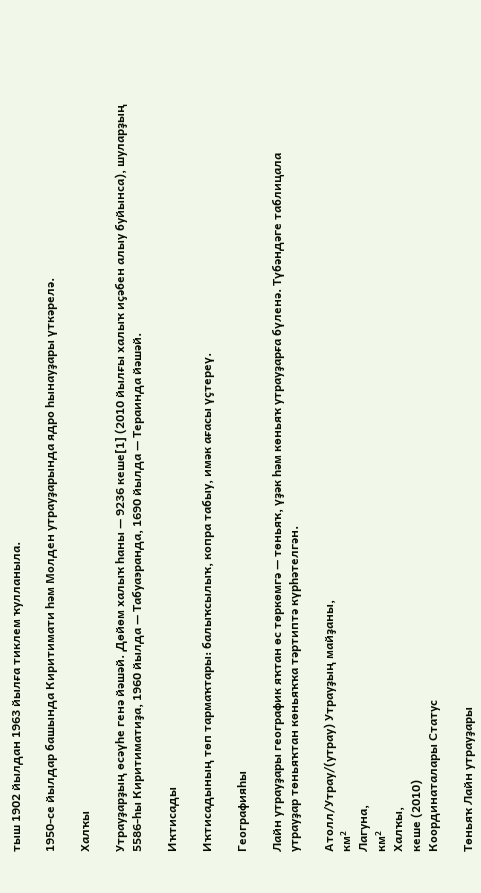тыш 1902 йылдан 1963 йылға тиклем ҡулланыла.

1950-се йылдар башында Киритимати һәм Молден утрауҙарында ядро һынауҙары үткәрелә.

Халҡы

Утрауҙарҙың өсәүһе генә йәшәй. Дөйөм халыҡ һаны — 9236 кеше[1] (2010 йылғы халыҡ иҫәбен алыу буйынса), шуларҙың 5586-һы Киритиматиҙа, 1960 йылда — Табуаэранда, 1690 йылда — Тераинда йәшәй.

Иҡтисады

Иҡтисадының төп тармаҡтары: балыҡсылыҡ, копра табыу, имәк ағасы үҫтереү.

Географияһы

Лайн утрауҙары географик яҡтан өс төркөмгә — төньяҡ, үҙәк һәм көньяҡ утрауҙарға бүленә. Түбәндәге таблицала утрауҙар төньяҡтан көньяҡҡа тәртиптә күрһәтелгән.

Атолл/Утрау/(утрау) Утрауҙың майҙаны,
км²
Лагуна,
км²
Халҡы,
кеше (2010)
Координаталары Статус

Төньяҡ Лайн утрауҙары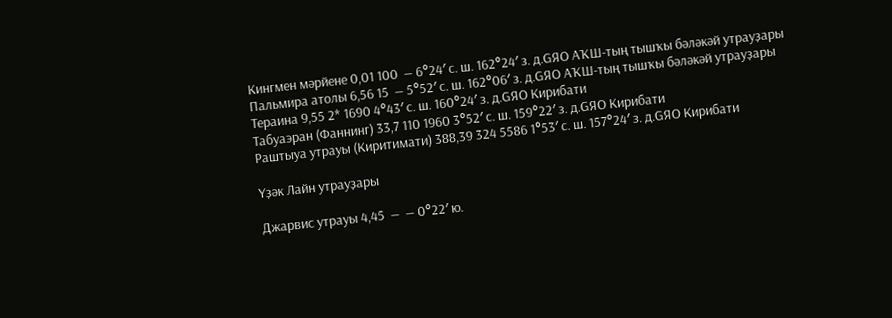Кингмен мәрйене 0,01 100  — 6°24′ с. ш. 162°24′ з. д.GЯO АҠШ-тың тышҡы бәләкәй утрауҙары
Пальмира атолы 6,56 15  — 5°52′ с. ш. 162°06′ з. д.GЯO АҠШ-тың тышҡы бәләкәй утрауҙары
Тераина 9,55 2* 1690 4°43′ с. ш. 160°24′ з. д.GЯO Кирибати
Табуаэран (Фаннинг) 33,7 110 1960 3°52′ с. ш. 159°22′ з. д.GЯO Кирибати
Раштыуа утрауы (Киритимати) 388,39 324 5586 1°53′ с. ш. 157°24′ з. д.GЯO Кирибати

Үҙәк Лайн утрауҙары

Джарвис утрауы 4,45  —  — 0°22′ ю.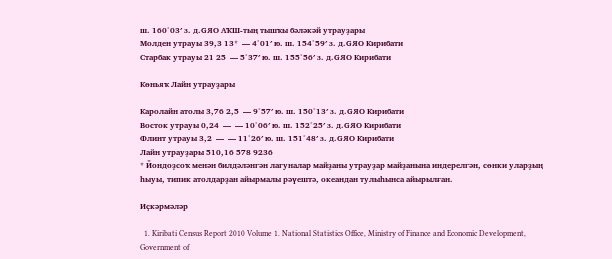ш. 160°03′ з. д.GЯO АҠШ-тың тышҡы бәләкәй утрауҙары
Молден утрауы 39,3 13*  — 4°01′ ю. ш. 154°59′ з. д.GЯO Кирибати
Старбак утрауы 21 25  — 5°37′ ю. ш. 155°56′ з. д.GЯO Кирибати

Көньяҡ Лайн утрауҙары

Каролайн атолы 3,76 2,5  — 9°57′ ю. ш. 150°13′ з. д.GЯO Кирибати
Восток утрауы 0,24  —  — 10°06′ ю. ш. 152°25′ з. д.GЯO Кирибати
Флинт утрауы 3,2  —  — 11°26′ ю. ш. 151°48′ з. д.GЯO Кирибати
Лайн утрауҙары 510,16 578 9236
* Йондоҙсоҡ менән билдәләнгән лагуналар майҙаны утрауҙар майҙанына индерелгән, сөнки уларҙың һыуы, типик атолдарҙан айырмалы рәүештә, океандан тулыһынса айырылған.

Иҫкәрмәләр

  1. Kiribati Census Report 2010 Volume 1. National Statistics Office, Ministry of Finance and Economic Development, Government of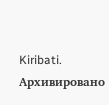Kiribati. Архивировано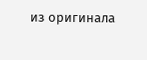из оригинала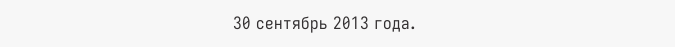30 сентябрь 2013 года.